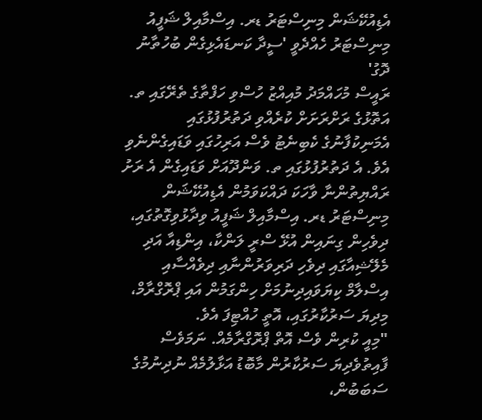އެޑިއުކޭޝަން މިނިސްޓަރު ޑރ. އިސްމާއިލް ޝަފީއު
މިނިސްޓަރު ހެއްދެވީ 'ސީދާ ކަނޑައެޅިގެން ބުހުތާނު ދޮގު'
ރައީސް މުހައްމަދު މުއިއްޒު ހުސްވި ހަފްތާގެ ތެރޭގައި ތ. އަތޮޅުގެ ރަށްރަށަށް ކުރެއްވި ދަތުރުފުޅުގައި އެމަނިކުފާނުގެ ކެބިނެޓު ވެސް އަރިހުގައި ވަޑައިގެންނެވި އެވެ. އެ ދަތުރުފުޅުގައި ތ. ވަންދޫއަށް ވަޑައިގެން އެ ރަށު ރައްޔިތުންނާ ވާހަކަ ދައްކަވަމުން އެޑިއުކޭޝަން މިނިސްޓަރު ޑރ. އިސްމާއިލް ޝަފީއު ވިދާޅުވިގޮތުގައި، ދިވެހިން ގިނައިން އުޅޭ ސްރީ ލަންކާ، އިންޑިއާ އަދި މެލޭޝިއާގައި ދިވެހި ދަރިވަރުންނާއި ދިވެއްސާއި އިސްލާމް ކިޔަވައިދިނުމަށް ހިންގަމުން އައި ޕްރޮގްރާމް، މިދިޔަ ސަރުކާރުގައި، އޮތީ ހުއްޓިފަ އެވެ.
"މިއީ ކުރިން ވެސް އޮތް ޕްރޮގްރާމެއް. ނަމަވެސް ފާއިތުވެދިޔަ ސަރުކާރުން މާބޮޑު އަޅާލުމެއް ނުދިނުމުގެ ސަބަބުން،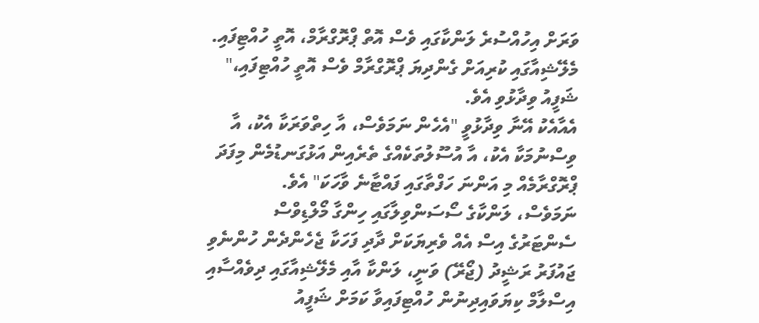ވަރަށް އިހުއްސުރެ ލަންކާގައި ވެސް އޮތް ޕްރޮގްރާމް، އޮތީ ހުއްޓިފައި. މެލޭޝިއާގައި ކުރިއަށް ގެންދިޔަ ޕްރޮގްރާމް ވެސް އޮތީ ހުއްޓިފައި،" ޝަފީއު ވިދާޅުވި އެވެ.
އެއާއެކު އޭނާ ވިދާޅުވީ "އެހެން ނަމަވެސް، އާ ހިތްވަރަކާ އެކު، އާ ވިސްނުމަކާ އެކު، އާ އުސޫލުތަކެއްގެ ތެރެއިން އަޅުގަނޑުމެން މިފަދަ ޕްރޮގްރާމެއް މި އަންނަ ހަފްތާގައި ފައްޓާނެ ވާހަކަ" އެވެ.
ނަމަވެސް، ލަންކާގެ ސޯސަންވިލާގައި ހިންގާ މޯލްޑިވްސް ސެންޓަރުގެ އިސް އެއް ވެރިޔަކަށް ދާދި ފަހަކާ ޖެހެންދެން ހުންނެވި ޖައުފަރު ރަޝީދު (ޖޯރޭ) ވަނީ، ލަންކާ އާއި މެލޭޝިއާގައި ދިވެއްސާއި އިސްލާމް ކިޔަވައިދިނުން ހުއްޓިފައިވާ ކަމަށް ޝަފީއު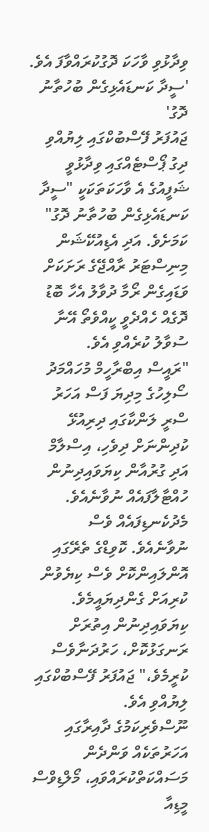ވިދާޅުވި ވާހަކަ ދޮގުކުރައްވާފަ އެވެ.
'ސީދާ ކަނޑައެޅިގެން ބުހުތާނު ދޮގު'
ޖައުފަރު ފޭސްބުކްގައި ލިޔުއްވި ދިގު ޕޯސްޓެއްގައި ވިދާޅުވީ ޝަފީއުގެ އެ ވާހަކަތަކަކީ "ސީދާ ކަނޑައެޅިގެން ބުހުތާނު ދޮގު" ކަމަށެވެ. އަދި އެޑިއުކޭޝަން މިނިސްޓަރު ރާއްޖޭގެ ރަށަކަށް ވަޑައިގެން ރޯމާ ދުވާލު އެހާ ބޮޑު ދޮގެއް ހެއްދެވީ ކީއްވެތޯ އޭނާ ސުވާލު ކުރެއްވި އެވެ.
"ރައީސް އިބްރާހީމް މުހައްމަދު ސޯލިހުގެ މިދިޔަ ފަސް އަހަރު ސްރީ ލަންކާގައި ދިރިއުޅޭ ކުދިންނަށް ދިވެހި، އިސްލާމް އަދި ގުރުއާން ކިޔަވައިދިނުން ހުއްޓާލާފައެއް ނުވާނެއެވެ. މެދުކެނޑިފައެއް ވެސް ނުވާނެއެވެ. ކޮވިޑްގެ ތެރޭގައި އޮންލައިންކޮށް ވެސް ކިޔެވުން ކުރިއަށް ގެންދިޔައީމެވެ. ކިޔަވައިދިނުން އިތުރަށް ރަނގަޅުކޮށް، ހަރުދަނާވެސް ކުރީމެވެ،" ޖައުފަރު ފޭސްބުކްގައި ލިޔުއްވި އެވެ.
ނޫސްވެރިކަމުގެ ދާއިރާގައި އަހަރުތަކެއް ވަންދެން މަސައްކަތްކުރައްވައި، މޯލްޑިވްސް މީޑިއާ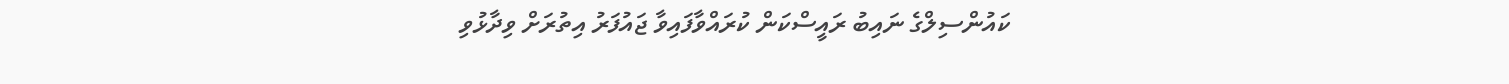ކައުންސިލްގެ ނައިބު ރައީސްކަން ކުރައްވާފައިވާ ޖައުފަރު އިތުރަށް ވިދާޅުވި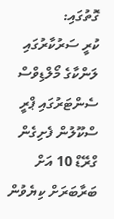ގޮތުގައި:
ކުރީ ސަރުކާރުގައި ލަންކާގެ މޯލްޑިވްސް ސެންޓަރުގައި ޕްރީ ސްކޫލުން ފެށިގެން ގްރޭޑް 10 އަށް ބަރާބަރަށް ކިޔެވުން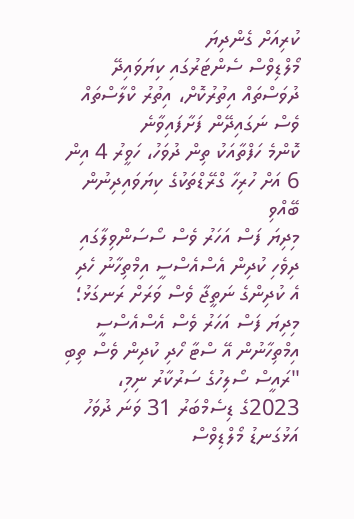ކުރިއަށް ގެންދިޔަ
މޯލްޑިވްސް ސެންޓަރުގައި ކިޔަވައިދޭ ދުވަސްތައް އިތުރުކޮށް، އިތުރު ކްލާސްތައް ވެސް ނަގައިދޭން ފަށާފައިވާނެ
ކޮންމެ ހަފްތާއަކު ތިން ދުވަހު، ހަވީރު 4 އިން 6 އަށް ހުރިހާ ގްރޭޑްތަކުގެ ކިޔަވައިދިނުން ބޭއްވި
މިދިޔަ ފަސް އަހަރު ވެސް ސޯސަންވިލާގައި ދިވެހި ކުދިން އެސްއެސްސީ އިމްތިހާނު ހެދި
އެ ކުދިންގެ ނަތީޖާ ވެސް ވަރަށް ރަނގަޅު؛ މިދިޔަ ފަސް އަހަރު ވެސް އެސްއެސްސީ އިމްތިހާނުން އޭ ސްޓާ ހޯދި ކުދިން ވެސް ތިބި
"ރައީސް ސޯލިހުގެ ސަރުކާރު ނިމި، 2023ގެ ޑިސެމްބަރު 31 ވަނަ ދުވަހު އަޅުގަނޑު މޯލްޑިވްސް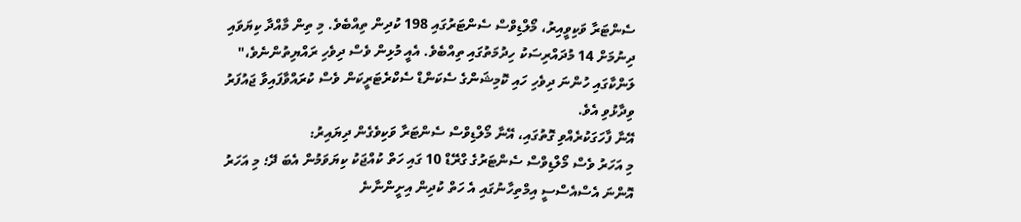ސެންޓަރާ ވަކިވީއިރު، މޯލްޑިވްސް ސެންޓަރުގައި 198 ކުދިން ތިއްބެވެ. މި ތިން މާއްދާ ކިޔަވައި ދިނުމަށް 14 މުދައްރިސަކު ހިދުމަތުގައި ތިއްބެވެ. އެއީ މުޅިން ވެސް ދިވެހި ރައްޔިތުންނެވެ،" ލަންކާގައި ހުންނަ ދިވެހި ހައި ކޮމިޝަންގެ ސެކަންޑް ސެކްރެޓަރީކަން ވެސް ކުރައްވާފައިވާ ޖައުފަރު ވިދާޅުވި އެވެ.
އޭނާ ފާހަގަކުރެއްވި ގޮތުގައި، އޭނާ މޯލްޑިވްސް ސެންޓަރާ ވަކިވެގެން ދިޔައިރު:
މި އަހަރު ވެސް މޯލްޑިވްސް ސެންޓަރުގެ ގްރޭޑް 10 ގައި ހަތް ކުއްޖަކު ކިޔަވަމުން އެބަ ދޭ؛ މި އަހަރު އޮންނަ އެސްއެސްސީ އިމްތިހާނުގައި އެ ހަތް ކުދިން އިށީންނާނެ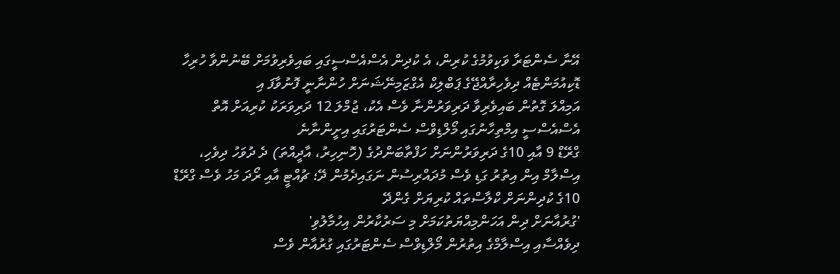އޭނާ ސެންޓަރާ ވަކިވުމުގެ ކުރިން، އެ ކުދިން އެސްއެސްސީގައި ބައިވެރިވުމަށް ބޭނުންވާ ހުރިހާ ޑޮކިއުމަންޓެއް ދިވެހިރާއްޖޭގެ ޕަބްލިކް އެގްޒަމިނޭޝަނަށް ހުންނާނީ ފޮނުވާފަ އި
އަމިއްލަ ގޮތުން ބައިވެރިވާ ދަރިވަރުންނާ ވެސް އެކު، ޖުމްލަ 12 ދަރިވަރަކު ކުރިއަށް އޮތް އެސްއެސްސީ އިމްތިހާނުގައި މޯލްޑިވްސް ސެންޓަރުގައި އިށީންނާނެ
ގްރޭޑް 9 އާއި 10ގެ ދަރިވަރުންނަށް ހަފްތާބަންދުގެ (ހޮނިހިރު، އާދީއްތަ) ދެ ދުވަހު ދިވެހި، އިސްލާމް އިން އިތުރު ގަޑި ވެސް މުދައްރިސުން ނަގައިދެމުން ދޭ؛ ޗުއްޓީ އާއި ރޯދަ މަހު ވެސް ގްރޭޑް 10ގެ ކުދިންނަށް ކްލާސްތައް ކުރިޔަށް ގެންދޭ
'ގުރުއާނަށް ދިން އަހަންމިއްޔަތުކަމަށް މި ސަރުކާރުން އިހުމާލުވި'
ދިވެއްސާއި އިސްލާމްގެ އިތުރުން މޯލްޑިވްސް ސެންޓަރުގައި ގުރުއާން ވެސް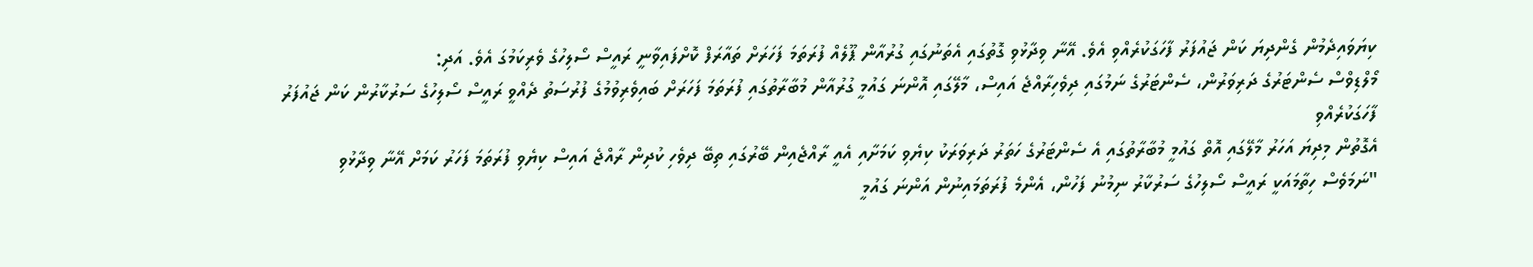ކިޔަވައިދެމުން ގެންދިޔަ ކަން ޖައުފަރު ފާހަގަކުރެއްވި އެވެ. އޭނާ ވިދާޅުވި ގޮތުގައި އެތަނުގައި ގުރުއާން ޕޫލެއް ފުރަތަމަ ފަހަރަށް ތައާރަފް ކޮށްފައިވާނީ ރައީސް ސޯލިހުގެ ވެރިކަމުގަ އެވެ. އަދި:
މޯލްޑިވްސް ސެންޓަރުގެ ދަރިވަރުން، ސެންޓަރުގެ ނަމުގައި ދިވެހިރާއްޖެ އައިސް، މާލޭގައި އޮންނަ ގައުމީ ގުރުއާން މުބާރާތުގައި ފުރަތަމަ ފަހަރަށް ބައިވެރިވުމުގެ ފުރުސަތު ދެއްވީ ރައީސް ސޯލިހުގެ ސަރުކާރުން ކަން ޖައުފަރު ފާހަގަކުރެއްވި
އެގޮތުން މިދިޔަ އަހަރު މާލޭގައި އޮތް ގައުމީ މުބާރާތުގައި އެ ސެންޓަރުގެ ހަތަރު ދަރިވަރަކު ކިޔެވި ކަމަށާއި އެއީ ރާއްޖެއިން ބޭރުގައި ތިބޭ ދިވެހި ކުދިން ރާއްޖެ އައިސް ކިޔެވި ފުރަތަމަ ފަހަރު ކަމަށް އޭނާ ވިދާޅުވި
"ނަމަވެސް ހިތާމައަކީ ރައީސް ސޯލިހުގެ ސަރުކާރު ނިމުނު ފަހުން، އެންމެ ފުރަތަމައިނުން އަންނަ ގައުމީ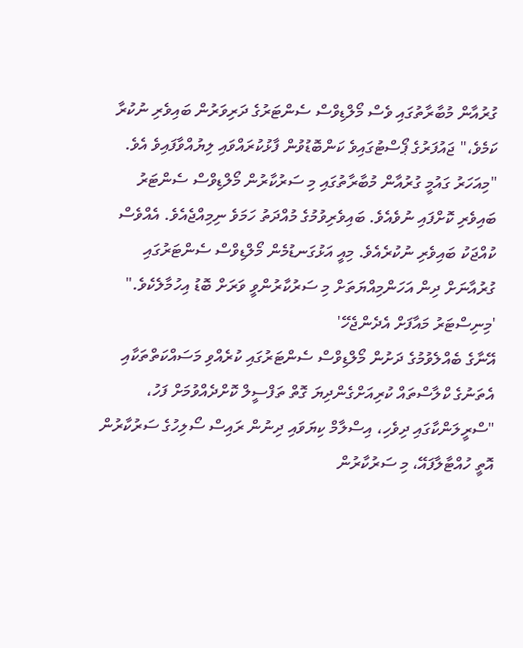ގުރުއާން މުބާރާތުގައި ވެސް މޯލްޑިވްސް ސެންޓަރުގެ ދަރިވަރުން ބައިވެރި ނުކުރާ ކަމެވެ،" ޖައުފަރުގެ ޕޯސްޓުގައިވެ ކަންބޮޑުވުން ފާޅުކުރައްވައި ލިޔުއްވާފައިވެ އެވެ.
"މިއަހަރު ގައުމީ ގުރުއާން މުބާރާތުގައި މި ސަރުކާރުން މޯލްޑިވްސް ސެންޓަރު ބައިވެރި ކޮށްފައި ނުވެއެވެ. ބައިވެރިވުމުގެ މުއްދަތު ހަމަވެ ނިމިއްޖެއެވެ. އެއްވެސް ކުއްޖަކު ބައިވެރި ނުކުރެއެވެ. މިއީ އަޅުގަނޑުމެން މޯލްޑިވްސް ސެންޓަރުގައި ގުރުއާނަށް ދިން އަހަންމިއްޔަތަށް މި ސަރުކާރުންވީ ވަރަށް ބޮޑު އިހުމާލެކެވެ."
'މިނިސްޓަރު މައާފަށް އެދެންޖެހޭ'
އޭނާގެ ބެއްލެވުމުގެ ދަށުން މޯލްޑިވްސް ސެންޓަރުގައި ކުރެއްވި މަސައްކަތްތަކާއި އެތަނުގެ ކްލާސްތައް ކުރިއަށްގެންދިޔަ ގޮތް ތަފްސީލް ކޮށްދެއްވުމަށް ފަހު، "ސްރީލަންކާގައި ދިވެހި، އިސްލާމް ކިޔަވައި ދިނުން ރައިސް ސޯލިހުގެ ސަރުކާރުން އޮތީ ހުއްޓާލާފައޭ، މި ސަރުކާރުން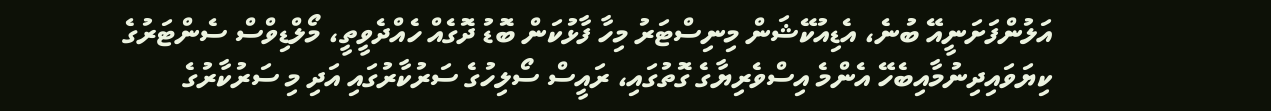އަލުންފަށަނީއޭ ބުނެ، އެޑިއުކޭޝަން މިނިސްޓަރު މިހާ ފާޅުކަން ބޮޑު ދޮގެއް ހެއްދެވީތީ، މޯލްޑިވްސް ސެންޓަރުގެ ކިޔަވައިދިނުމާއިބެހޭ އެންމެ އިސްވެރިޔާގެ ގޮތުގައި، ރައީސް ސޯލިހުގެ ސަރުކާރުގައި އަދި މި ސަރުކާރުގެ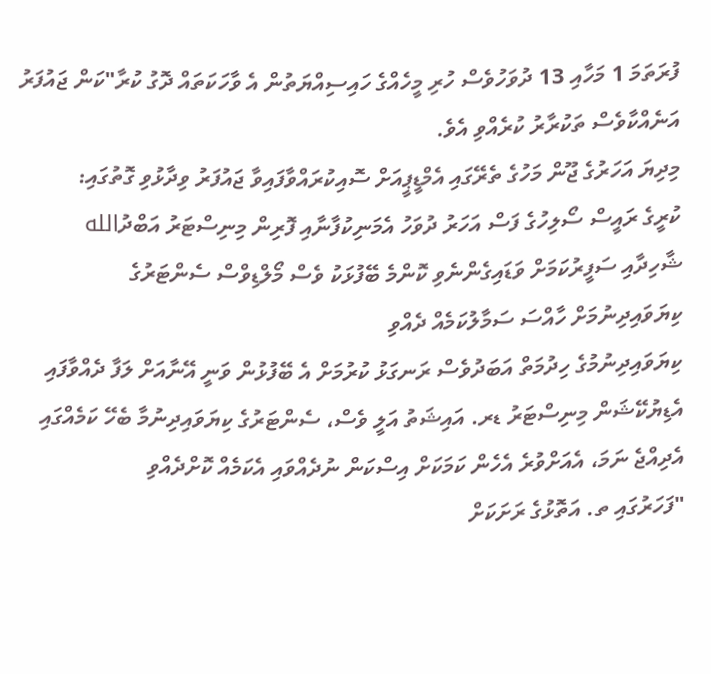ފުރަތަމަ 1 މަހާއި 13 ދުވަހުވެސް ހުރި މީހެއްގެ ހައިސިއްޔަތުން އެ ވާހަކަތައް ދޮގު ކުރާ"ކަން ޖައުފަރު އަނެއްކާވެސް ތަކުރާރު ކުރެއްވި އެވެ.
މިދިޔަ އަހަރުގެ ޖޫން މަހުގެ ތެރޭގައި އެމްޑީޕީއަށް ސޮއިކުރައްވާފައިވާ ޖައުފަރު ވިދާޅުވި ގޮތުގައި:
ކުރީގެ ރައީސް ސޯލިހުގެ ފަސް އަހަރު ދުވަހު އެމަނިކުފާނާއި ފޮރިން މިނިސްޓަރު އަބްދުالله ޝާހިދާއި ސަފީރުކަމަށް ވަޑައިގެންނެވި ކޮންމެ ބޭފުޅަކު ވެސް މޯލްޑިވްސް ސެންޓަރުގެ ކިޔަވައިދިނުމަށް ހާއްސަ ސަމާލުކަމެއް ދެއްވި
ކިޔަވައިދިނުމުގެ ހިދުމަތް އަބަދުވެސް ރަނގަޅު ކުރުމަށް އެ ބޭފުޅުން ވަނީ އޭނާއަށް ލަފާ ދެއްވާފައި
އެޑިޔުކޭޝަން މިނިސްޓަރު ޑރ. އައިޝަތު އަލީ ވެސް، ސެންޓަރުގެ ކިޔަވައިދިނުމާ ބެހޭ ކަމެއްގައި އެދިއްޖެ ނަމަ، އެއަށްވުރެ އެހެން ކަމަކަށް އިސްކަން ނުދެއްވައި އެކަމެއް ކޮށްދެއްވި
"ފަހަރުގައި ތ. އަތޮޅުގެ ރަށަކަށް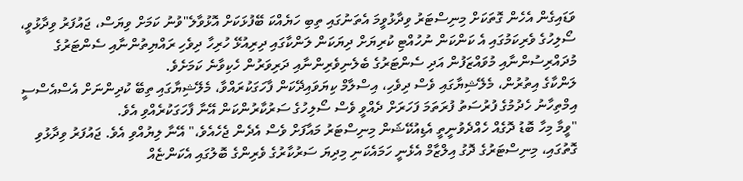ވަޑައިގެން އެހެން ގޮތަކަށް މިނިސްޓަރު ވިދާޅުވީމަ އެތަނުގައި ތިބި ހަޔެއްކަ ބޭފުޅަކަށް އޮޅުވާލެ"ވުނު ކަމަށް ވިޔަސް، ޖައުފަރު ވިދާޅުވީ، ސޯލިހުގެ ވެރިކަމުގައި އެ ކަންކަން ނުހުއްޓި ކުރިޔަށް ދިޔަކަން ލަންކާގައި ދިރިއުޅޭ ހުރިހާ ދިވެހި ރައްޔިތުންނާއި ސެންޓަރުގެ މުދައްރިސުންނާއި މުވައްޒަފުން އަދި ސެންޓަރުގެ ބެލެނިވެރިންނާއި ދަރިވަރުން ހެކިވާނެ ކަމަށެވެ.
ލަންކާގެ އިތުރުން، މެލޭޝިޔާގައި ވެސް ދިވެހި، އިސްލާމް ކިޔަވައިދޭކަން ފާހަގަކުރައްވާ، މެލޭޝިޔާގައި ތިބޭ ކުދިންނަށް އެސްއެސްސީ އިމްތިހާނު ހެދުމުގެ ފުރުސަތު ފުރަތަމަ ފަހަރަށް ދެއްވީ ވެސް ސޯލިހުގެ ސަރުކާރުންކަން އޭނާ ފާހަގަކުރެއްވި އެވެ.
"ވީމާ މިހާ ބޮޑު ދޮގެއް ހެއްދެވުނީތީ އެޑިއުކޭޝަން މިނިސްޓަރު މައާފަށް ވެސް އެދެން ޖެހެއެވެ،" އޭނާ ލިޔުއްވި އެވެ. ޖައުފަރު ވިދާޅުވި ގޮތުގައި، މިނިސްޓަރުގެ ދޮގު އިލްޒާމް އެޅެނީ ހަމައެކަނި މިދިޔަ ސަރުކާރުގެ ވެރިންގެ ބޮލުގައި އެކަންޏެއް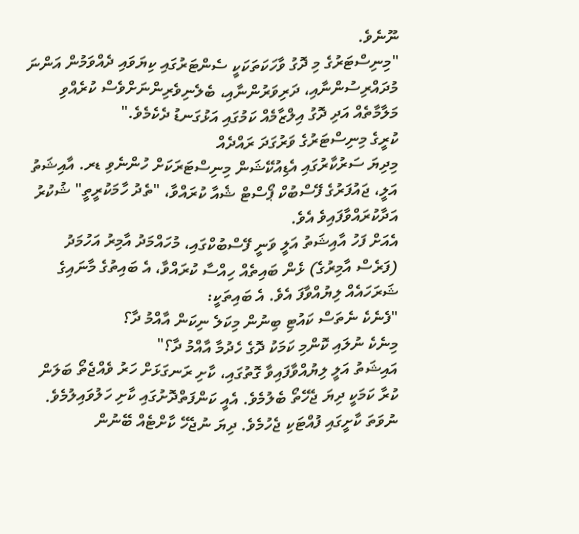ނޫނެވެ.
"މިނިސްޓަރުގެ މި ދޮގު ވާހަކަތަކަކީ ސެންޓަރުގައި ކިޔަވައި ދެއްވަމުން އަންނަ މުދައްރިސުންނާއި، ދަރިވަރުންނާއި، ބެލެނިވެރިންނަށްވެސް ކުރެއްވި މަލާމާތެއް އަދި ދޮގު އިލްޒާމެއް ކަމުގައި އަޅުގަނޑު ދެކެމެވެ."
ކުރީގެ މިނިސްޓަރުގެ ވަރުގަދަ ރައްދެއް
މިދިޔަ ސަރުކާރުގައި އެޑިއުކޭޝަން މިނިސްޓަރަކަށް ހުންނެވި ޑރ. އާއިޝަތު އަލީ، ޖައުފަރުގެ ފޭސްބުކް ޕޯސްޓް ޝެއާ ކުރައްވާ، "ތެދު ހާމަކުރީތީ" ޝުކުރު އަދާކުރައްވާފައިވެ އެވެ.
އެއަށް ފަހު އާއިޝަތު އަލީ ވަނީ ފޭސްބުކްގައި، މުހައްމަދު އާމިރު އަހުމަދު (ފަރެސް އާމިރުގެ) ޅެން ބައިތެއް ހިއްސާ ކުރައްވާ، އެ ބައިތުގެ މާނައިގެ ޝަރަހައެއް ލިޔުއްވާފަ އެވެ. އެ ބައިތަކީ:
"ފެނެކެ ނެތަސް ކައުޓި ބިނުން މިކަލެ ނިކަން އާއްމު ދާ؟
މިނެކެ ނުލައި ކޮންމި ކަމަކު ދޮގެ ހެދުމާ އާއްމު ދާ؟"
އައިޝަތު އަލީ ލިޔުއްވާފައިވާ ގޮތުގައި، ކާށި ރަނގަޅަށް ހަރު ވެއްޖެތޯ ބަލަން ކުރާ ކަމަކީ ދިޔަ ޖެހޭތޯ ބެލުމެވެ. އެއީ ކަންފަތްދޮށުގައި ކާށި ހަލުވައިލުމެވެ. ނުވަތަ ކާށީގައި ފުއްޓަކި ޖެހުމެވެ. ދިޔަ ނުޖެހޭ ކާށްޓެއް ބޭނުން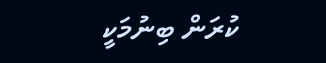ކުރަން ބިނުމަކީ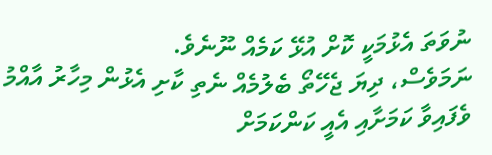ނުވަތަ އެޅުމަކީ ކޮށް އުޅޭ ކަމެއް ނޫނެވެ.
ނަމަވެސް، ދިޔަ ޖެހޭތޯ ބެލުމެއް ނެތި ކާށި އެޅުން މިހާރު އާއްމު ވެފައިވާ ކަމަށާއި އެއީ ކަންކަމަށް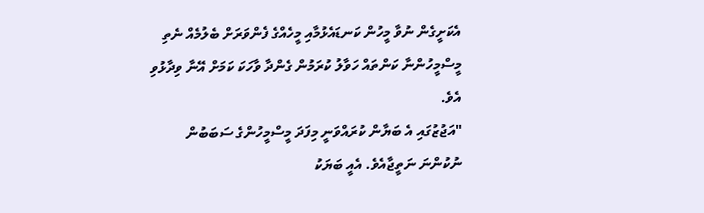އެކަށީގެން ނުވާ މީހުން ކަނޑައެޅުމާއި މީހެއްގެ ފެންވަރަށް ބެލުމެއް ނެތި މީސްމީހުންނާ ކަންތައް ހަވާލު ކުރަމުން ގެންދާ ވާހަކަ ކަމަށް އޭނާ ވިދާޅުވި އެވެ.
"އަޖުޒުގައި އެ ބަޔާން ކުރައްވަނީ މިފަދަ މީސްމީހުންގެ ސަބަބުން ނުކުންނަ ނަތީޖާއެވެ. އެއީ ބަޔަކު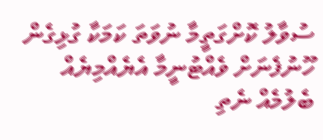ސުވާލު ކޮށްގަތީމާ ނުވަތަ ކަމަކާ ގުޅިގެން ހޫނުފެނަށް ވެއްޓުނީމާ އެޔެއްމިޔެއް ބެލުމެއް ނެތި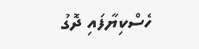ހެސްކިޔާފައި ދޮގު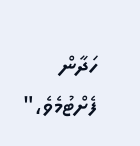ހަދާން ފެށްޓުމެވެ،"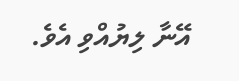އޭނާ ލިޔުއްވި އެވެ.